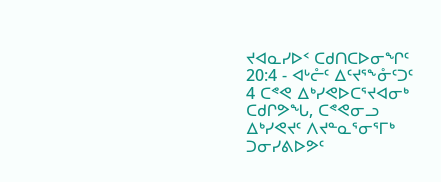ᔪᐊᓇᓯᐅᑉ ᑕᑯᑎᑕᐅᓂᖏᑦ 20:4 - ᐊᒡᓔᑦ ᐃᑦᔪᕐᖕᓁᑦᑐᑦ
4 ᑕᕝᕙ ᐃᒃᓯᕙᐅᑕᕐᔪᐊᓂᒃ ᑕᑯᒋᕗᖓ, ᑕᕝᕙᓂᓗ ᐃᒃᓯᕙᔪᑦ ᐱᔪᓐᓇᕐᓂᕐᒥᒃ ᑐᓂᓯᕕᐅᕗᑦ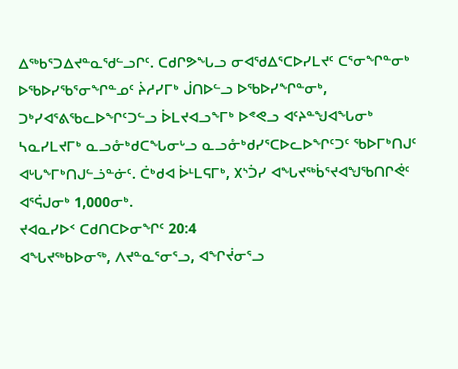ᐃᖅᑲᕐᑐᐃᔪᓐᓇᖁᓪᓗᒋᑦ. ᑕᑯᒋᕗᖓᓗ ᓂᐊᖁᐃᕐᑕᐅᓯᒪᔪᑦ ᑕᕐᓂᖏᓐᓂᒃ ᐅᖃᐅᓯᖃᕐᓂᖏᓐᓄᑦ ᔩᓱᓯᒥᒃ ᒎᑎᐅᓪᓗ ᐅᖃᐅᓯᖏᓐᓂᒃ, ᑐᒃᓯᐊᕐᕕᖃᓚᐅᖏᑦᑐᓪᓗ ᐆᒪᔪᐊᓗᖕᒥᒃ ᐅᕝᕙᓗ ᐊᑦᔨᓐᖑᐊᖓᓂᒃ ᓴᓇᓯᒪᔪᒥᒃ ᓇᓗᓁᒃᑯᑕᖓᓂᒡᓗ ᓇᓗᓁᒃᑯᓯᕐᑕᐅᓚᐅᖏᑦᑐᑦ ᖃᐅᒥᒃᑎᒍᑦ ᐊᒡᒐᖕᒥᒃᑎᒍᓪᓘᓐᓃᑦ. ᑖᒃᑯᐊ ᐆᒻᒪᕋᒥᒃ, ᙭ᔅᑑᓯ ᐊᖓᔪᖅᑳᕐᔪᐊᖑᖃᑎᒋᕚᑦ ᐊᕐᕌᒍᓂᒃ 1,000ᓂᒃ.
ᔪᐊᓇᓯᐅᑉ ᑕᑯᑎᑕᐅᓂᖏᑦ 20:4
ᐊᖓᔪᖅᑲᐅᓂᖅ, ᐱᔪᓐᓇᕐᓂᕐᓗ, ᐊᖏᔫᓂᕐᓗ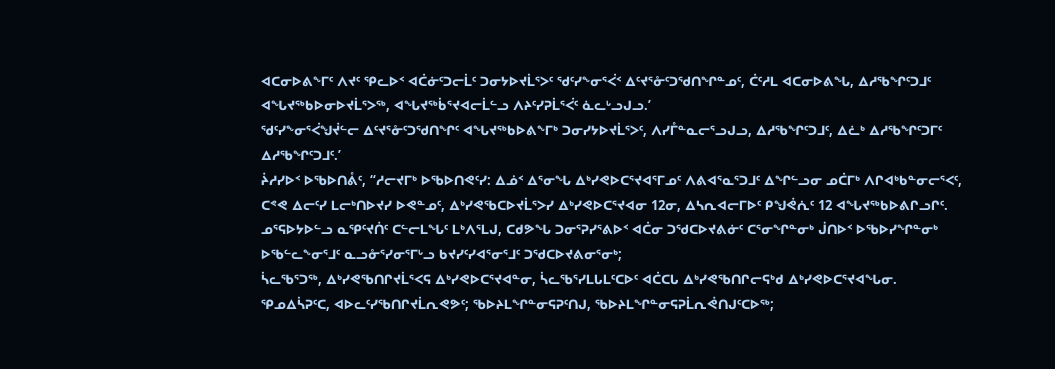ᐊᑕᓂᐅᕕᖕᒥᑦ ᐱᔪᑦ ᕿᓚᐅᑉ ᐊᑖᓃᑦᑐᓕᒫᑦ ᑐᓂᔭᐅᔪᒫᕐᐳᑦ ᖁᑦᓯᖕᓂᕐᐹᑉ ᐃᑦᔪᕐᓁᑦᑐᖁᑎᖏᓐᓄᑦ, ᑖᑦᓱᒪ ᐊᑕᓂᐅᕕᖓ, ᐃᓱᖃᖏᑦᑐᒧᑦ ᐊᖓᔪᖅᑲᐅᓂᐅᔪᒫᕐᐳᖅ, ᐊᖓᔪᖅᑳᕐᔪᐊᓕᒫᓪᓗ ᐱᔨᑦᓯᕈᒫᕐᐹᑦ ᓈᓚᒡᓗᒍᓗ.’
ᖁᑦᓯᖕᓂᕐᐹᖑᔫᓪᓕ ᐃᑦᔪᕐᓁᑦᑐᖁᑎᖏᑦ ᐊᖓᔪᖅᑲᐅᕕᖕᒥᒃ ᑐᓂᓯᔭᐅᔪᒫᕐᐳᑦ, ᐱᓯᒤᓐᓇᓕᕐᓗᒍᓗ, ᐃᓱᖃᖏᑦᑐᒧᑦ, ᐃᓛᒃ ᐃᓱᖃᖏᑦᑐᒥᑦ ᐃᓱᖃᖏᑦᑐᒧᑦ.’
ᔩᓱᓯᐅᑉ ᐅᖃᐅᑎᕔᑦ, “ᓱᓕᔪᒥᒃ ᐅᖃᐅᑎᕙᑦᓯ: ᐃᓅᑉ ᐃᕐᓂᖓ ᐃᒃᓯᕙᐅᑕᕐᔪᐊᕐᒥᓄᑦ ᐱᕕᐊᕐᓇᕐᑐᒧᑦ ᐃᖏᓪᓗᓂ ᓄᑖᒥᒃ ᐱᒋᐊᒃᑲᓐᓂᓕᕐᐸᑦ, ᑕᕝᕙ ᐃᓕᑦᓯ ᒪᓕᒃᑎᐅᔪᓯ ᐅᕙᓐᓄᑦ, ᐃᒃᓯᕙᖃᑕᐅᔪᒫᕐᐳᓯ ᐃᒃᓯᕙᐅᑕᕐᔪᐊᓂ 12ᓂ, ᐃᓴᕆᐊᓕᒥᐅᑦ ᑭᖑᕚᕇᑦ 12 ᐊᖓᔪᖅᑲᐅᕕᒋᓗᒋᑦ.
ᓄᕐᕋᐅᔭᐅᓪᓗ ᓇᕿᑦᔪᑏᑦ ᑕᓪᓕᒪᖓᑦ ᒪᒃᐱᕐᒪᒍ, ᑕᑯᕗᖓ ᑐᓂᕐᕈᓯᕐᕕᐅᑉ ᐊᑖᓂ ᑐᖁᑕᐅᔪᕕᓃᑦ ᑕᕐᓂᖏᓐᓂᒃ ᒎᑎᐅᑉ ᐅᖃᐅᓯᖏᓐᓂᒃ ᐅᖃᓪᓚᖕᓂᕐᒧᑦ ᓇᓗᓁᕐᓯᓂᕐᒥᒡᓗ ᑲᔪᓯᑦᓯᐊᕐᓂᕐᒧᑦ ᑐᖁᑕᐅᔪᕕᓂᕐᓂᒃ;
ᓵᓚᖃᕐᑐᖅ, ᐃᒃᓯᕙᖃᑎᒋᔪᒫᕐᐸᕋ ᐃᒃᓯᕙᐅᑕᕐᔪᐊᓐᓂ, ᓵᓚᖃᕐᓯᒪᒐᒪᑦᑕᐅᑦ ᐊᑖᑕᒐ ᐃᒃᓯᕙᖃᑎᒋᓕᕋᒃᑯ ᐃᒃᓯᕙᐅᑕᕐᔪᐊᖓᓂ.
ᕿᓄᐃᓵᕈᑦᑕ, ᐊᐅᓚᑦᓯᖃᑎᒋᔪᒫᕆᕙᕗᑦ; ᖃᐅᔨᒪᖏᓐᓂᕋᕈᑦᑎᒍ, ᖃᐅᔨᒪᖏᓐᓂᕋᕈᒫᕆᕚᑎᒍᑦᑕᐅᖅ;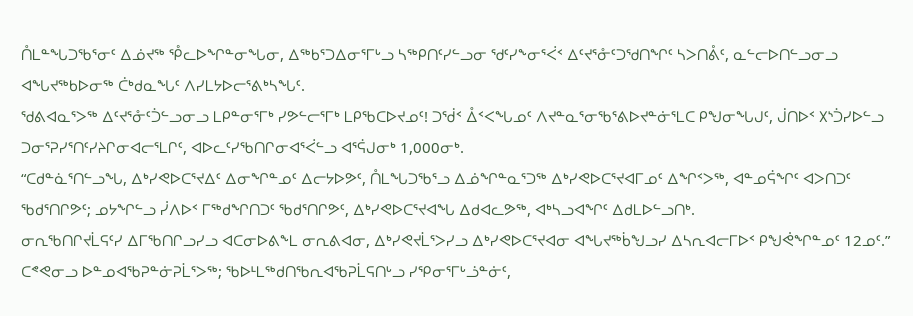ᑍᒪᓐᖓᑐᖃᕐᓂᑦ ᐃᓅᔪᖅ ᕾᓚᐅᖏᓐᓂᖓᓂ, ᐃᖅᑲᕐᑐᐃᓂᕐᒥᒡᓗ ᓴᖅᑭᑎᑦᓯᓪᓗᓂ ᖁᑦᓯᖕᓂᕐᐹᑉ ᐃᑦᔪᕐᓁᑦᑐᖁᑎᖏᑦ ᓴᐳᑎᕔᑦ, ᓇᓪᓕᐅᑎᓪᓗᓂᓗ ᐊᖓᔪᖅᑲᐅᓂᖅ ᑖᒃᑯᓇᖓᑦ ᐱᓯᒪᔭᐅᓕᕐᕕᒃᓴᖓᑦ.
ᖁᕕᐊᓇᕐᐳᖅ ᐃᑦᔪᕐᓁᑦᑑᓪᓗᓂᓗ ᒪᑭᓐᓂᕐᒥᒃ ᓯᕗᓪᓕᕐᒥᒃ ᒪᑭᖃᑕᐅᔪᓄᑦ! ᑐᖂᑉ ᐂᑉᐸᖓᓄᑦ ᐱᔪᓐᓇᕐᓂᖃᕐᕕᐅᔪᓐᓃᕐᒪᑕ ᑭᖑᓂᖓᒍᑦ, ᒎᑎᐅᑉ ᙭ᔅᑑᓯᐅᓪᓗ ᑐᓂᕐᕈᓯᕐᑎᑦᓯᔨᒋᓂᐊᓕᕐᒪᒋᑦ, ᐊᐅᓚᑦᓯᖃᑎᒋᓂᐊᕐᐹᓪᓗ ᐊᕐᕌᒍᓂᒃ 1,000ᓂᒃ.
“ᑕᑯᓐᓈᕐᑎᓪᓗᖓ, ᐃᒃᓯᕙᐅᑕᕐᔪᐃᑦ ᐃᓂᖏᓐᓄᑦ ᐃᓕᔭᐅᕗᑦ, ᑍᒪᖓᑐᖃᕐᓗ ᐃᓅᖏᓐᓇᕐᑐᖅ ᐃᒃᓯᕙᐅᑕᕐᔪᐊᒥᓄᑦ ᐃᖏᑉᐳᖅ, ᐊᓐᓄᕌᖏᑦ ᐊᐳᑎᑐᑦ ᖃᑯᕐᑎᒋᕗᑦ; ᓄᔭᖏᓪᓗ ᓰᐱᐅᑉ ᒥᖅᑯᖏᑎᑐᑦ ᖃᑯᕐᑎᒋᕗᑦ, ᐃᒃᓯᕙᐅᑕᕐᔪᐊᖓ ᐃᑯᐊᓚᕗᖅ, ᐊᒃᓴᓗᐊᖏᑦ ᐃᑯᒪᐅᓪᓗᑎᒃ.
ᓂᕆᖃᑎᒋᔪᒫᕋᑦᓯ ᐃᒥᖃᑎᒋᓗᓯᓗ ᐊᑕᓂᐅᕕᖕᒪ ᓂᕆᕕᐊᓂ, ᐃᒃᓯᕙᔪᒫᕐᐳᓯᓗ ᐃᒃᓯᕙᐅᑕᕐᔪᐊᓂ ᐊᖓᔪᖅᑳᖑᓗᓯ ᐃᓴᕆᐊᓕᒥᐅᑉ ᑭᖑᕚᖏᓐᓄᑦ 12ᓄᑦ.”
ᑕᕝᕙᓂᓗ ᐅᓐᓄᐊᖃᕈᓐᓃᕈᒫᕐᐳᖅ; ᖃᐅᒻᒪᖅᑯᑎᖃᕆᐊᖃᕈᒫᕋᑎᒡᓗ ᓯᕿᓂᕐᒥᒡᓘᓐᓃᑦ,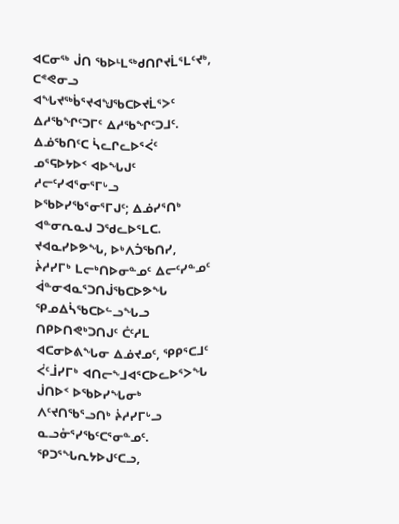ᐊᑕᓂᖅ ᒎᑎ ᖃᐅᒻᒪᖅᑯᑎᒋᔪᒫᕐᒪᑦᔪᒃ, ᑕᕝᕙᓂᓗ ᐊᖓᔪᖅᑳᕐᔪᐊᖑᖃᑕᐅᔪᒫᕐᐳᑦ ᐃᓱᖃᖏᑦᑐᒥᑦ ᐃᓱᖃᖏᑦᑐᒧᑦ.
ᐃᓅᖃᑎᑦᑕ ᓵᓚᒋᓚᐅᕐᐹᑦ ᓄᕐᕋᐅᔭᐅᑉ ᐊᐅᖓᒍᑦ ᓱᓕᑦᓯᐊᕐᓂᕐᒥᒡᓗ ᐅᖃᐅᓯᖃᕐᓂᕐᒥᒍᑦ; ᐃᓅᓯᕐᑎᒃ ᐊᓐᓂᕆᓇᒍ ᑐᖁᓚᐅᕐᒪᑕ.
ᔪᐊᓇᓯᐅᕗᖓ, ᐅᒃᐱᑑᖃᑎᓯ, ᔩᓱᓯᒥᒃ ᒪᓕᒃᑎᐅᓂᓐᓄᑦ ᐃᓕᑦᓯᓐᓄᑦ ᐋᓐᓂᐊᓇᕐᑐᑎᒎᖃᑕᐅᕗᖓ ᕿᓄᐃᓵᖃᑕᐅᓪᓗᖓᓗ ᑎᑭᐅᑎᕙᒃᑐᑎᒍᑦ ᑖᑦᓱᒪ ᐊᑕᓂᐅᕕᖓᓂ ᐃᓅᔪᓄᑦ, ᕿᑭᕐᑕᒧᑦ ᐹᑦᒨᓯᒥᒃ ᐊᑎᓕᖕᒧᐊᕐᑕᐅᓚᐅᕐᐳᖓ ᒎᑎᐅᑉ ᐅᖃᐅᓯᖓᓂᒃ ᐱᑦᔪᑎᖃᕐᓗᑎᒃ ᔩᓱᓯᒥᒡᓗ ᓇᓗᓁᕐᓯᖃᑦᑕᕐᓂᓐᓄᑦ.
ᕿᑐᕐᖓᕆᔭᐅᒍᑦᑕᓗ,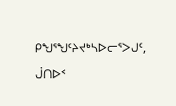ᑭᖑᕐᖑᑦᔨᔪᒃᓴᐅᓕᕐᐳᒍᑦ, ᒎᑎᐅᑉ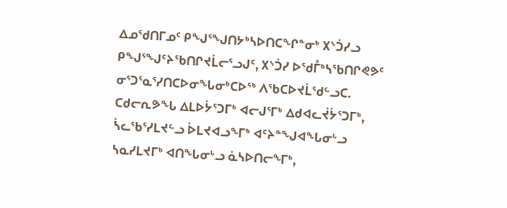ᐃᓄᖁᑎᒥᓄᑦ ᑭᖑᕐᖑᑎᔭᒃᓴᐅᑎᑕᖏᓐᓂᒃ ᙭ᔅᑑᓯᓗ ᑭᖑᕐᖑᑦᔨᖃᑎᒋᔪᒫᓕᕐᓗᒍᑦ, ᙭ᔅᑑᓯ ᐅᖁᒤᒃᓴᖃᑎᒋᕙᕗᑦ ᓂᕐᑐᕐᓇᕐᓯᑎᑕᐅᓂᖓᓂᒃᑕᐅᖅ ᐱᖃᑕᐅᔪᒫᖁᓪᓗᑕ.
ᑕᑯᓕᕆᕗᖓ ᐃᒪᐅᔮᕐᑐᒥᒃ ᐊᓕᒍᕐᒥᒃ ᐃᑯᐊᓚᔫᔮᕐᑐᒥᒃ, ᓵᓚᖃᕐᓯᒪᔪᓪᓗ ᐆᒪᔪᐊᓗᖕᒥᒃ ᐊᑦᔨᓐᖑᐊᖓᓂᒡᓗ ᓴᓇᓯᒪᔪᒥᒃ ᐊᑎᖓᓂᒡᓗ ᓈᓴᐅᑎᓕᖕᒥᒃ,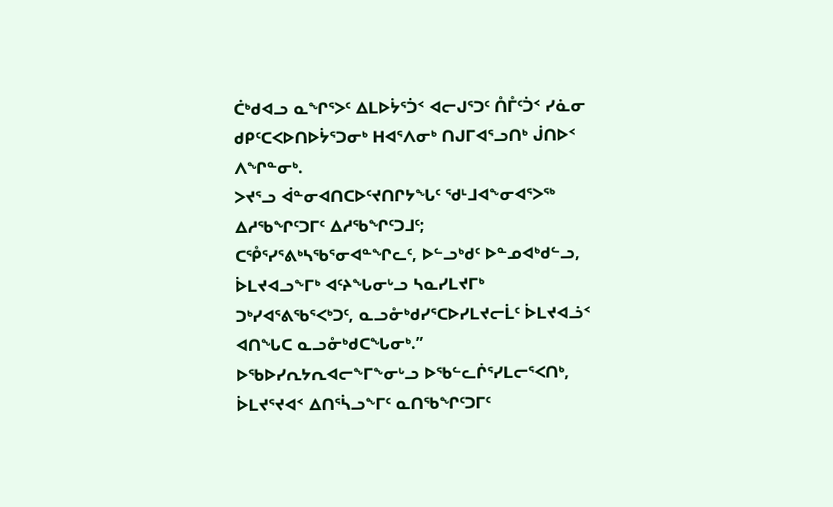ᑖᒃᑯᐊᓗ ᓇᖏᕐᐳᑦ ᐃᒪᐅᔮᕐᑑᑉ ᐊᓕᒍᕐᑐᑦ ᑍᒤᑦᑑᑉ ᓯᓈᓂ ᑯᑭᑦᑕᐸᐅᑎᐅᔮᕐᑐᓂᒃ ᕼᐊᕐᐱᓂᒃ ᑎᒍᒥᐊᕐᓗᑎᒃ ᒎᑎᐅᑉ ᐱᖏᓐᓂᒃ.
ᐳᔪᕐᓗ ᐋᓐᓂᐊᑎᑕᐅᑦᔪᑎᒋᔭᖓᑦ ᖁᒻᒧᐊᖕᓂᐊᕐᐳᖅ ᐃᓱᖃᖏᑦᑐᒥᑦ ᐃᓱᖃᖏᑦᑐᒧᑦ; ᑕᕾᕐᓯᕐᕕᒃᓴᖃᕐᓂᐊᓐᖏᓚᑦ, ᐅᓪᓗᒃᑯᑦ ᐅᓐᓄᐊᒃᑯᓪᓗ, ᐆᒪᔪᐊᓗᖕᒥᒃ ᐊᑦᔨᖓᓂᒡᓗ ᓴᓇᓯᒪᔪᒥᒃ ᑐᒃᓯᐊᕐᕕᖃᕐᐸᒃᑐᑦ, ᓇᓗᓁᒃᑯᓯᕐᑕᐅᓯᒪᔪᓕᒫᑦ ᐆᒪᔪᐊᓘᑉ ᐊᑎᖓᑕ ᓇᓗᓁᒃᑯᑕᖓᓂᒃ.”
ᐅᖃᐅᓯᕆᔭᕆᐊᓕᖕᒥᖕᓂᒡᓗ ᐅᖃᓪᓚᒌᕐᓯᒪᓕᕐᐸᑎᒃ, ᐆᒪᔪᕐᔪᐊᑉ ᐃᑎᕐᓵᓗᖕᒥᑦ ᓇᑎᖃᖏᑦᑐᒥᑦ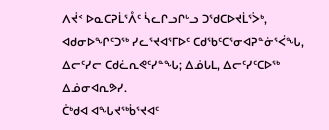ᐱᔫᑉ ᐅᓇᑕᕈᒫᕐᐰᑦ ᓵᓚᒋᓗᒋᒡᓗ ᑐᖁᑕᐅᔪᒫᕐᐴᒃ,
ᐊᑯᓂᐅᖏᑦᑐᖅ ᓯᓚᕐᔪᐊᕐᒥᐅᑦ ᑕᑯᖃᑦᑕᕐᓂᐊᕈᓐᓃᕐᐹᖓ, ᐃᓕᑦᓯᓕ ᑕᑯᓛᕆᕙᑦᓯᓐᖓ; ᐃᓅᒐᒪ, ᐃᓕᑦᓯᑦᑕᐅᖅ ᐃᓅᓂᐊᕆᕗᓯ.
ᑖᒃᑯᐊ ᐊᖓᔪᖅᑳᕐᔪᐊᑦ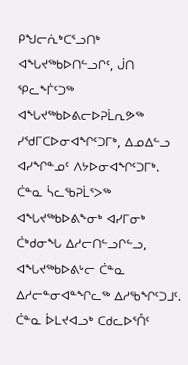ᑭᖑᓕᕇᒃᑕᕐᓗᑎᒃ ᐊᖓᔪᖅᑲᐅᑎᓪᓗᒋᑦ, ᒎᑎ ᕿᓚᖕᒦᑦᑐᖅ ᐊᖓᔪᖅᑲᐅᕕᓕᐅᕈᒫᕆᕗᖅ ᓯᖁᒥᑕᐅᓂᐊᖏᑦᑐᒥᒃ, ᐃᓄᐃᓪᓗ ᐊᓯᖏᓐᓄᑦ ᐱᔭᐅᓂᐊᖏᑦᑐᒥᒃ. ᑖᓐᓇ ᓵᓚᖃᕈᒫᕐᐳᖅ ᐊᖓᔪᖅᑲᐅᕕᖕᓂᒃ ᐊᓯᒥᓂᒃ ᑖᒃᑯᓂᖓ ᐃᓱᓕᑎᓪᓗᒋᓪᓗ, ᐊᖓᔪᖅᑲᐅᕕᒡᓕ ᑖᓐᓇ ᐃᓱᓕᓐᓂᐊᓐᖏᓚᖅ ᐃᓱᖃᖏᑦᑐᒧᑦ.
ᑖᓐᓇ ᐆᒪᔪᐊᓗᒃ ᑕᑯᓚᐅᕐᑍᑦ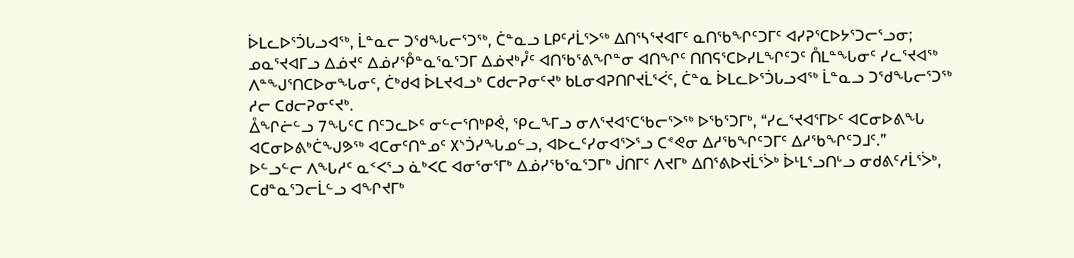ᐆᒪᓚᐅᕐᑑᒐᓗᐊᖅ, ᒫᓐᓇᓕ ᑐᖁᖓᓕᕐᑐᖅ, ᑖᓐᓇᓗ ᒪᑭᑦᓱᒫᕐᐳᖅ ᐃᑎᕐᓴᕐᔪᐊᒥᑦ ᓇᑎᖃᖏᑦᑐᒥᑦ ᐊᓯᕈᕐᑕᐅᔭᕐᑐᓕᕐᓗᓂ; ᓄᓇᕐᔪᐊᒥᓗ ᐃᓅᔪᑦ ᐃᓅᓯᕾᓐᓇᕐᓇᕐᑐᒥ ᐃᓅᔪᒃᓮᑦ ᐊᑎᖃᕐᕕᖏᓐᓂ ᐊᑎᖏᑦ ᑎᑎᕋᕐᑕᐅᓯᒪᖏᑦᑐᑦ ᑍᒪᓐᖓᓂᑦ ᓯᓚᕐᔪᐊᖅ ᐱᓐᖑᕐᑎᑕᐅᓂᖓᓂᑦ, ᑖᒃᑯᐊ ᐆᒪᔪᐊᓗᒃ ᑕᑯᓕᕈᓂᑦᔪᒃ ᑲᒪᓂᐊᕈᑎᒋᔪᒫᕐᐹᑦ, ᑖᓐᓇ ᐆᒪᓚᐅᕐᑑᒐᓗᐊᖅ ᒫᓐᓇᓗ ᑐᖁᖓᓕᕐᑐᖅ ᓱᓕ ᑕᑯᓕᕈᓂᑦᔪᒃ.
ᐂᖏᓖᓪᓗ 7ᖓᑦᑕ ᑎᑦᑐᓚᐅᑦ ᓂᓪᓕᕐᑎᒃᑭᕚ, ᕿᓚᖕᒥᓗ ᓂᐱᕐᔪᐊᕐᑕᖃᓕᕐᐳᖅ ᐅᖃᕐᑐᒥᒃ, “ᓯᓚᕐᔪᐊᕐᒥᐅᑦ ᐊᑕᓂᐅᕕᖓ ᐊᑕᓂᐅᕕᒃᑖᖑᕗᖅ ᐊᑕᓂᑦᑎᓐᓄᑦ ᙭ᔅᑑᓯᖓᓄᓪᓗ, ᐊᐅᓚᑦᓯᓂᐊᕐᐳᕐᓗ ᑕᕝᕙᓂ ᐃᓱᖃᖏᑦᑐᒥᑦ ᐃᓱᖃᖏᑦᑐᒧᑦ.”
ᐅᓪᓗᓪᓕ ᐱᖓᓱᑦ ᓇᑉᐸᕐᓗ ᓈᒃᐸᑕ ᐊᓂᕐᓂᕐᒥᒃ ᐃᓅᓯᖃᕐᓇᕐᑐᒥᒃ ᒎᑎᒥᑦ ᐱᔪᒥᒃ ᐃᑎᕐᕕᐅᔪᒫᕐᐴᒃ ᐆᒻᒪᕐᓗᑎᒡᓗ ᓂᑯᕕᑦᓱᒫᕐᐴᒃ, ᑕᑯᓐᓇᕐᑐᓕᒫᓪᓗ ᐊᖏᔪᒥᒃ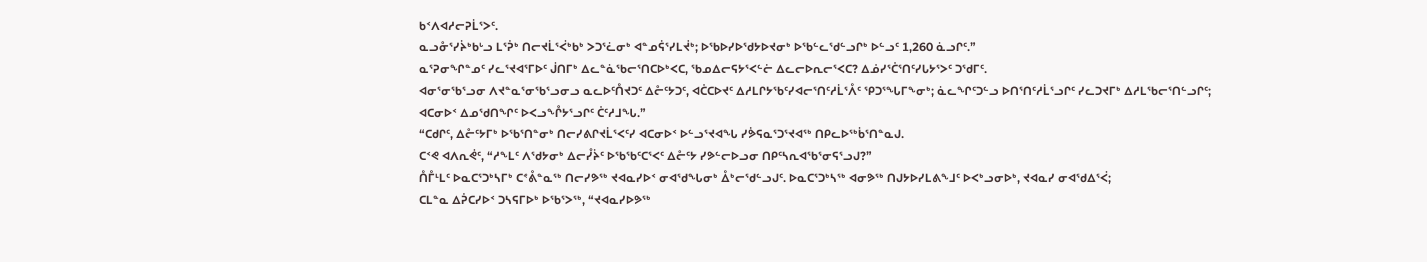ᑲᑉᐱᐊᓱᓕᕈᒫᕐᐳᑦ.
ᓇᓗᓁᕐᓯᔩᒃᑲᒡᓗ ᒪᕐᕉᒃ ᑎᓕᔪᒫᕐᐹᒃᑲᒃ ᐳᑐᕐᓛᓂᒃ ᐊᓐᓄᕌᕐᓯᒪᔫᒃ; ᐅᖃᐅᓯᐅᖁᔭᐅᔪᓂᒃ ᐅᖃᓪᓚᖁᓪᓗᒋᒃ ᐅᓪᓗᑦ 1,260 ᓈᓗᒋᑦ.”
ᓇᕐᕈᓂᖏᓐᓄᑦ ᓯᓚᕐᔪᐊᕐᒥᐅᑦ ᒎᑎᒥᒃ ᐃᓚᓐᓈᖃᓕᕐᑎᑕᐅᒃᐸᑕ, ᖃᓄᐃᓕᕋᔭᕐᐸᓪᓖ ᐃᓚᓕᐅᕆᓕᕐᐸᑕ? ᐃᓅᓯᕐᑖᕐᑎᑦᓯᒐᔭᕐᐳᑦ ᑐᖁᒥᑦ.
ᐊᓂᕐᓂᖃᕐᓗᓂ ᐱᔪᓐᓇᕐᓂᖃᕐᓗᓂᓗ ᓇᓚᐅᑦᑍᔪᑐᑦ ᐃᓔᑦᔭᑐᑦ, ᐊᑖᑕᐅᔪᑦ ᐃᓱᒪᒋᔭᖃᑦᓯᐊᓕᕐᑎᑦᓱᒫᕐᐰᑦ ᕿᑐᕐᖓᒥᖕᓂᒃ; ᓈᓚᖏᑦᑐᓪᓗ ᐅᑎᕐᑎᑦᓱᒫᕐᓗᒋᑦ ᓯᓚᑐᔪᒥᒃ ᐃᓱᒪᖃᓕᕐᑎᓪᓗᒋᑦ; ᐊᑕᓂᐅᑉ ᐃᓄᖁᑎᖏᑦ ᐅᐸᓗᖕᒊᔭᕐᓗᒋᑦ ᑖᑦᓱᒧᖓ.”
“ᑕᑯᒋᑦ, ᐃᓔᑦᔭᒥᒃ ᐅᖃᕐᑎᓐᓂᒃ ᑎᓕᓯᕕᒋᔪᒫᕐᐸᑦᓯ ᐊᑕᓂᐅᑉ ᐅᓪᓗᕐᔪᐊᖓ ᓯᕘᕋᓇᕐᑐᕐᔪᐊᖅ ᑎᑭᓚᐅᖅᑳᕐᑎᓐᓇᒍ.
ᑕᑉᕙ ᐊᐱᕆᕚᑦ, “ᓱᖕᒪᑦ ᐱᖁᔭᓂᒃ ᐃᓕᓮᔩᑦ ᐅᖃᖃᑦᑕᕐᐸᑦ ᐃᓔᑦᔭ ᓯᕗᓪᓕᐅᓗᓂ ᑎᑭᑦᓴᕆᐊᖃᕐᓂᕋᕐᓗᒍ?”
ᑍᒤᒻᒪᑦ ᐅᓇᑕᕐᑐᒃᓴᒥᒃ ᑕᕝᕔᓐᓇᖅ ᑎᓕᓯᕗᖅ ᔪᐊᓇᓯᐅᑉ ᓂᐊᖁᖓᓂᒃ ᐂᒃᓕᖁᓪᓗᒍᑦ. ᐅᓇᑕᕐᑐᒃᓴᖅ ᐊᓂᕗᖅ ᑎᒍᔭᐅᓯᒪᕕᖕᒧᑦ ᐅᐸᒃᓗᓂᐅᒃ, ᔪᐊᓇᓯ ᓂᐊᖁᐃᕐᐹ;
ᑕᒪᓐᓇ ᐃᕉᑕᓯᐅᑉ ᑐᓴᕋᒥᐅᒃ ᐅᖃᕐᐳᖅ, “ᔪᐊᓇᓯᐅᕗᖅ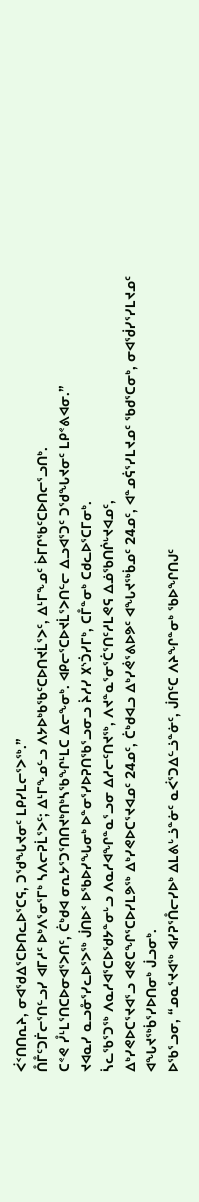ᐹᑉᑎᑎᕆᔨ, ᓂᐊᖁᐃᕐᑕᐅᑎᓚᐅᕐᑕᕋ, ᑐᖁᖓᔪᓂᑦ ᒪᑭᓯᒪᓕᕐᐳᖅ.”
ᑍᒤᑦᑐᒦᓕᕐᑎᓪᓗᓯ ᐊᒥᓱᑦ ᐅᒃᐱᕐᓂᕐᒥᒃ ᓴᐱᓕᕈᒫᕐᐳᑦ; ᐃᒻᒥᖕᓄᓪᓗ ᐱᔭᐅᒃᑲᖃᑦᑕᐅᑎᔪᒫᕐᐳᑦ, ᐃᒻᒥᖕᓄᑦ ᐆᒥᒋᖃᑦᑕᐅᑎᓕᕐᓗᑎᒃ.
ᑕᕝᕙ ᓮᒻᒪᕐᑎᑕᐅᓂᐊᕐᐳᑎᑦ, ᑖᒃᑯᐊ ᓂᕆᔭᕐᑐᕐᑎᑎᔪᒃᑎᒃᓴᖃᖏᒻᒪᑕ ᐃᓕᖕᓂᒃ. ᐊᑭᓕᕐᑕᐅᔪᒫᕐᐳᑎᓪᓕ ᐃᓗᐊᕐᑐᑦ ᑐᖁᖓᔪᓂᑦ ᒪᑭᕝᕕᐊᓂ.”
ᔪᐊᓇᓯ ᓇᓗᓁᕐᓯᓚᐅᕐᐳᖅ ᒎᑎᐅᑉ ᐅᖃᐅᓯᖓᓂᒃ ᐅᓐᓂᕐᓯᐅᕈᑎᖃᕐᓗᓂᓗ ᔩᓱᓯ ᙭ᔅᑑᓯᒥᒃ, ᑕᒤᓐᓂᒃ ᑕᑯᓚᐅᕐᑕᒥᓂᒃ.
ᓵᓚᖃᕐᑐᖅ ᐱᓇᓱᐊᕐᑕᐅᖁᔭᓐᓂᒡᓗ ᐱᓇᓱᐊᖏᓐᓇᕐᓗᓂ ᐃᓱᓕᑦᑎᔪᖅ, ᐱᔪᓐᓇᕐᓂᕐᑖᕐᑎᑦᓱᒪᕙᕋ ᐃᓅᖃᑎᒌᒡᔪᐊᓄᑦ,
ᐃᒃᓯᕙᐅᑕᕐᔪᐊᕐᓗ ᐊᕙᑕᖏᕐᑕᐅᓯᒪᕗᖅ ᐃᒃᓯᕙᐅᑕᕐᔪᐊᓄᑦ 24ᓄᑦ, ᑖᒃᑯᐊᓗ ᐃᒃᓯᕚᕐᕕᐅᕗᑦ ᐊᖓᔪᖅᑳᓄᑦ 24ᓄᑦ, ᐊᓐᓄᕌᕐᓯᒪᔪᓄᑦ ᖃᑯᕐᑕᓂᒃ, ᓂᐊᖂᓯᕐᓯᒪᔪᓄᑦ ᐊᖓᔪᖅᑳᕐᓯᐅᑎᓂᒃ ᒎᓗᓂᒃ.
ᐅᖃᕐᓗᓂ, “ᓄᓇᕐᔪᐊᖅ ᐊᓯᕈᕐᑍᓕᓯᐅᒃ ᐃᒪᕕᒡᓘᓐᓃᑦ ᓇᐹᕐᑐᐃᓪᓘᓐᓃᑦ, ᒎᑎᑦᑕ ᐱᔨᖏᓐᓂᒃ ᖃᐅᖏᑎᒍᑦ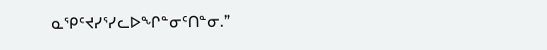ᓇᕿᑦᔪᓯᕐᓯᓚᐅᖏᓐᓂᑦᑎᓐᓂ.”